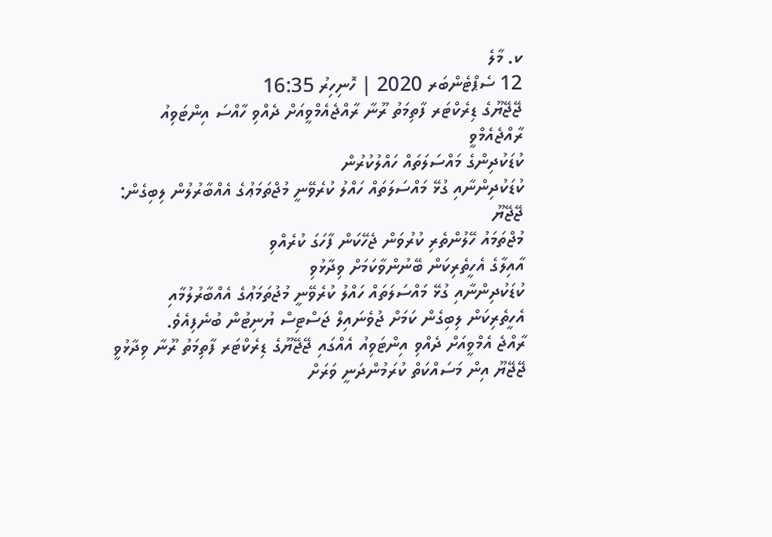ކ. މާލެ
12 ސެޕްޓެންބަރ 2020 | ހޮނިހިރު 16:35
ޖޭޖޭޔޫގެ ޑިރެކްޓަރ ފާތިމަތު ރޫނާ ރާއްޖެއެމްވީއަށް ދެއްވި ހާއްސަ އިންޓަވިއު
ރާއްޖެއެމްވީ
ކުޑަކުދިންގެ މައްސަލަތައް ހައްލުކުރުން
ކުޑަކުދިންނާއި ގުޅޭ މައްސަލަތައް ހައްލު ކުރެވޭނީ މުޖްތަމަޢުގެ އެއްބާރުލުން ލިބިގެން: ޖޭޖޭޔޫ
މުޖްތަމައު ހޭލުންތެރި ކުރުވަން ޖެހޭކަން ފާހަގަ ކުރެއްވި
އާއިލާގެ އެހީތެރިކަން ބޭނުންވާކަމަށް ވިދާޅުވި
ކުޑަކުދިންނާއި ގުޅޭ މައްސަލަތައް ހައްލު ކުރެވޭނީ މުޖުތަމަޢުގެ އެއްބާރުލުމާއި އެހީތެރިކަން ލިބިގެން ކަމަށް ޖުވެނައިލް ޖަސްޓިސް ޔުނިޓުން ބުނެފިއެވެ.
ރާއްޖެ އެމްވީއަށް ދެއްވި އިންޓަވިއު އެއްގައި ޖޭޖޭޔޫގެ ޑިރެކްޓަރ ފާތިމަތު ރޫނާ ވިދާޅުވީ ޖޭޖޭޔޫ އިން މަސައްކަތް ކުރަމުންދަނީ ވަރަށް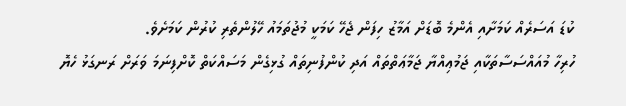ކުޑަ އަސަރެއް ކަމަށާއި އެންމެ ބޮޑަށް އަމާޒު ހިފަން ޖެހޭ ކަމަކީ މުޖުތަމައު ހޭލުންތެރި ކުރުން ކަމަށެވެ.
ހުރިހާ މުއައްސަސާތަކާއި ޖަމުޢިއްޔާ ޖަމާޢަތްތައް އަދި ކުންފުނިތައް ގުޅިގެން މަސައްކަތް ކޮށްފިނަމަ ވަރަށް ރަނގަޅު ހެޔޮ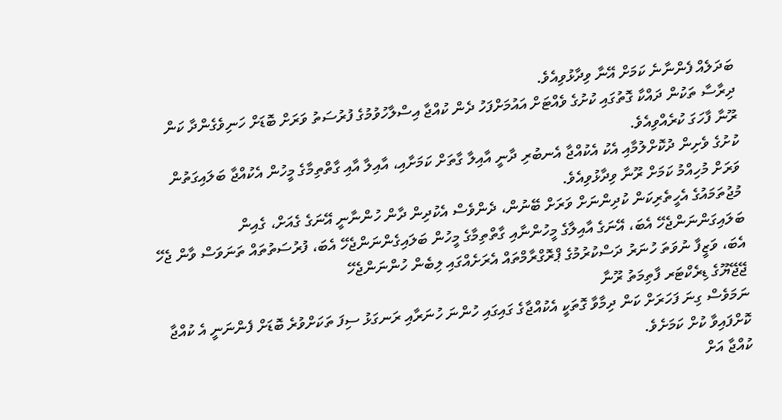ބަދަލެއް ފެންނާނެ ކަމަށް އޭނާ ވިދާޅުވިއެވެ.
ދިރާސާ ތަކުން ދައްކާ ގޮތުގައި ކުށުގެ ވެއްޓަށް އައުމަށްފަހު ދެން ކުއްޖާ އިސްލާހުވުމުގެ ފުރުސަތު ވަރަށް ބޮޑަށް ހަނިވެގެންދާ ކަން ރޫނާ ފާހަގަ ކުރެއްވިއެވެ.
ކުށުގެ ވެށިން ދުކޮށްލުމާއި އެކު އެކުއްޖާ އެނބުރި ދާނީ އާއިލާ ގާތަށް ކަމަށާއި، އާއިލާ އާއި ގާތްތިމާގެ މީހުން އެކުއްޖާ ބަލައިގަތުން ވަރަށް މުހިއްމު ކަމަށް ރޫނާ ވިދާޅުވިއެވެ.
މުޖުތަމައުގެ އެހީތެރިކަން ކުދިންނަށް ވަރަށް ބޭނުން، ދެންވެސް އެކުދިން ދާން ހުންނާނީ އޭނަގެ ގެއަށް، ގެއިން ބަލައިގަންނަންޖެހޭ އެބަ، އޭނަގެ އާއިލާގެ މީހުންނާއި ގާތްތިމާގެ މީހުން ބަލައިގެންނަންޖެހޭ އެބަ، ފުރުސަތުތައް ތަނަވަސް ވާން ޖެހޭ އެބަ، ވަޒީފާ ނުވަތަ ހުނަރު ދަސްކުރުމުގެ ޕްރޮގްރާމްތައް އެރަށެއްގައި ލިބެން ހުންނަންޖެހޭ
ޖޭޖޭޔޫގެ ޑިރެކްޓަރ ފާތިމަތު ރޫނާ
ނަމަވެސް ގިނަ ފަހަރަށް ކަން ދިމާވާ ގޮތަކީ އެކުއްޖާގެ ގައިގައި ހުންނަ ހުނަރާއި ރަނގަޅު ސިފަ ތަކަށްވުރެ ބޮޑަށް ފެންނަނީ އެ ކުއްޖާ ކޮށްފައިވާ ކުށް ކަމަށެވެ.
ކުއްޖާ އަށް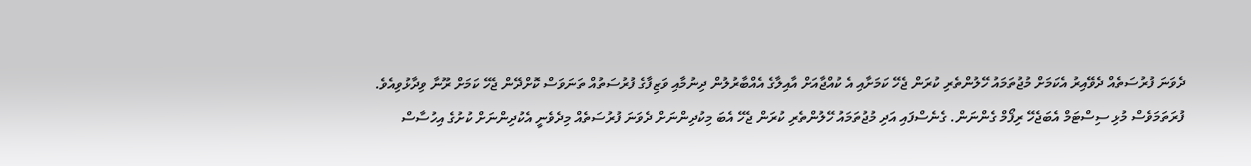ދެވަނަ ފުރުސަތެއް ދެވޭއިރު އެކަމަށް މުޖުތަމައު ހޭލުންތެރި ކުރަން ޖެހޭ ކަމަށާއި އެ ކުއްޖާއަށް އާއިލާގެ އެއްބާރުލުން ދިނުމާއި ވަޒިފާގެ ފުރުސަތުއް ތަނަވަސް ކޮށްދޭން ޖެހޭ ކަމަށް ރޫނާ ވިދާޅުވިއެވެ.
ފުރަތަމަވެސް މުޅި ސިސްޓަމް އެބަޖެހޭ ރިފޯމް ގެންނަން. ގެނެސްފައި އަދި މުޖުތަމައު ހޭލުންތެރި ކުރަން ޖެހޭ އެބަ މިކުދިންނަށް ދެވަނަ ފުރުސަތެއް މިދެވެނީ އެކުދިންނަށް ކުށުގެ އިހުސާސް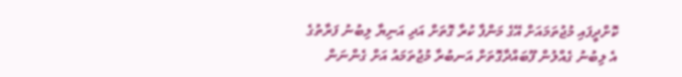ކޮށްދީފައި މުޖުތަމައަށް އޭގެ މަންފާ ކުރާ ގޮތަށް އަދި އަނިޔާ ލިބުނު ފަރާތުގެ އެ ލިބުނު ގެއްލުން ފޫބައްދާގޮތަށް އަނބުރާ މުޖުތަމައު އަށް ގެންނަން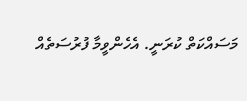މަސައްކަތް ކުރަނީ. އެހެންވީމާ ފުރުސަތެއް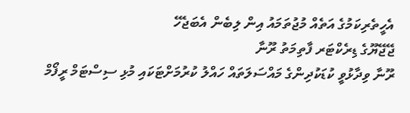އެހީތެރިކަމުގެ އަތެއް މުޖުތަމައު އިން ލިބެން އެބަޖެހޭ
ޖޭޖޭޔޫގެ ޑިރެކްޓަރ ފާތިމަތު ރޫނާ
ރޫނާ ވިދާޅުވީ ކުޑަކުދިންގެ މައްސަލަތައް ހައްލު ކުރުމަށްޓަކައި މުޅި ސިސްޓަމް ރީފޯމް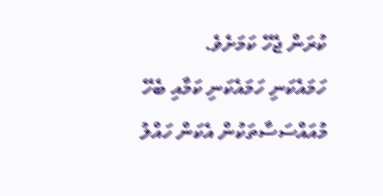ކުރަން ޖެހޭ ކަމަށެވެ.
ހަމައެކަނި ހަމައެކަނި ކަމާއި ބެހޭ މުއައްސަސާތަކުން އެކަން ހައްލު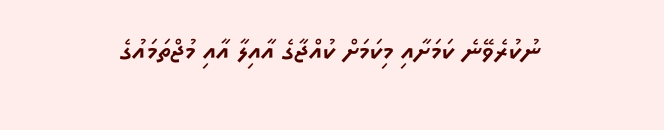ނުކުރެވޭނެ ކަމަށާއި މިކަމަށް ކުއްޖާގެ އާއިލާ އާއި މުޖްތަމައުގެ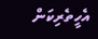އެހީތެރިކަން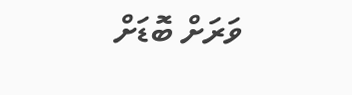ވަރަށް ބޮޑަށް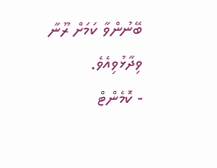ބޭނުންވާ ކަމަށް ރޫނާ ވިދާޅުވިއެވެ.
- ކޮމެންޓް